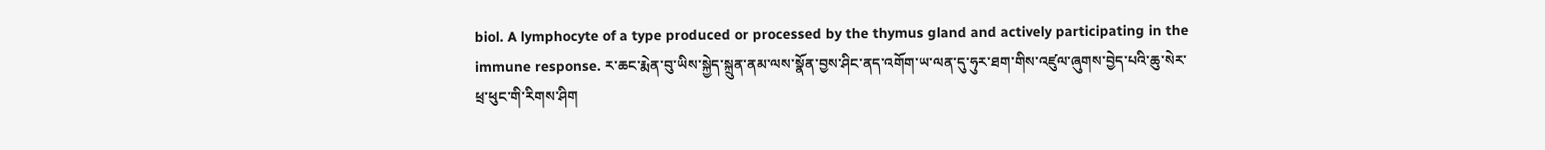biol. A lymphocyte of a type produced or processed by the thymus gland and actively participating in the immune response. ར་ཆང་རྨེན་བུ་ཡིས་སྐྱེད་སྐྲུན་ནམ་ལས་སྣོན་བྱས་ཤིང་ནད་འགོག་ཡ་ལན་དུ་ཧུར་ཐག་གིས་འཛུལ་ཞུགས་བྱེད་པའི་ཆུ་སེར་ཕྲ་ཕུང་གི་རིགས་ཤིག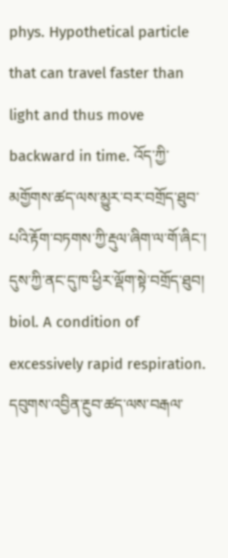phys. Hypothetical particle that can travel faster than light and thus move backward in time. འོད་ཀྱི་མགྱོགས་ཚད་ལས་མྱུར་བར་བགྲོད་ཐུབ་པའི་རྟོག་བཏགས་ཀྱི་རྡུལ་ཞིག་ལ་གོ་ཞིང་། དུས་ཀྱི་ནང་དུ་ཁ་ཕྱིར་ལྡོག་སྟེ་བགྲོད་ཐུབ།
biol. A condition of excessively rapid respiration. དབུགས་འབྱིན་རྔུབ་ཚད་ལས་བརྒལ་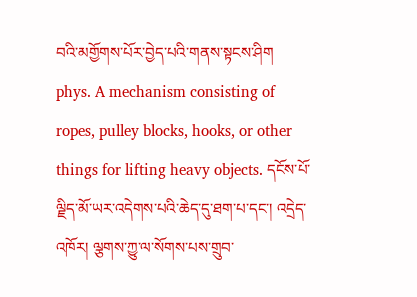བའི་མགྱོགས་པོར་བྱེད་པའི་གནས་སྟངས་ཤིག
phys. A mechanism consisting of ropes, pulley blocks, hooks, or other things for lifting heavy objects. དངོས་པོ་ལྗིད་མོ་ཡར་འདེགས་པའི་ཆེད་དུ་ཐག་པ་དང་། འདྲེད་འཁོར། ལྕགས་ཀྱུ་ལ་སོགས་པས་གྲུབ་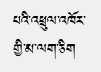པའི་འཕྲུལ་འཁོར་གྱི་མ་ལག་ཅིག